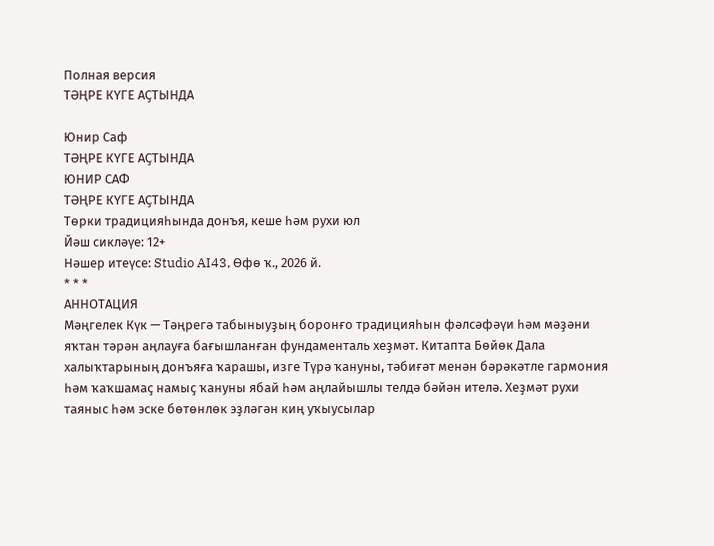Полная версия
ТӘҢРЕ КҮГЕ АҪТЫНДА

Юнир Саф
ТӘҢРЕ КҮГЕ АҪТЫНДА
ЮНИР САФ
ТӘҢРЕ КҮГЕ АҪТЫНДА
Төрки традицияһында донъя, кеше һәм рухи юл
Йәш сикләүе: 12+
Нәшер итеүсе: Studio AI43, Өфө ҡ., 2026 й.
* * *
АННОТАЦИЯ
Мәңгелек Күк — Тәңрегә табыныуҙың боронғо традицияһын фәлсәфәүи һәм мәҙәни яҡтан тәрән аңлауға бағышланған фундаменталь хеҙмәт. Китапта Бөйөк Дала халыҡтарының донъяға ҡарашы, изге Түрә ҡануны, тәбиғәт менән бәрәкәтле гармония һәм ҡаҡшамаҫ намыҫ ҡануны ябай һәм аңлайышлы телдә бәйән ителә. Хеҙмәт рухи таяныс һәм эске бөтөнлөк эҙләгән киң уҡыусылар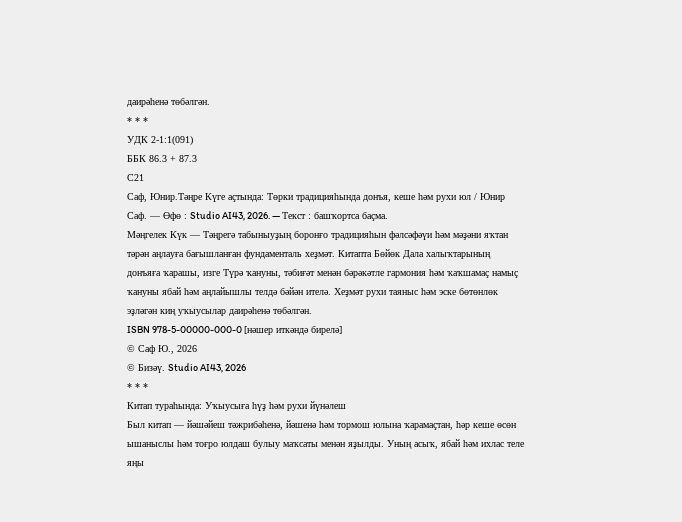даирәһенә төбәлгән.
* * *
УДК 2-1:1(091)
ББК 86.3 + 87.3
С21
Саф, Юнир.Тәңре Күге аҫтында: Төрки традицияһында донъя, кеше һәм рухи юл / Юнир Саф. — Өфө : Studio AI43, 2026. — Текст : башҡортса баҫма.
Мәңгелек Күк — Тәңрегә табыныуҙың боронғо традицияһын фәлсәфәүи һәм мәҙәни яҡтан тәрән аңлауға бағышланған фундаменталь хеҙмәт. Китапта Бөйөк Дала халыҡтарының донъяға ҡарашы, изге Түрә ҡануны, тәбиғәт менән бәрәкәтле гармония һәм ҡаҡшамаҫ намыҫ ҡануны ябай һәм аңлайышлы телдә бәйән ителә. Хеҙмәт рухи таяныс һәм эске бөтөнлөк эҙләгән киң уҡыусылар даирәһенә төбәлгән.
ISBN 978-5-00000-000-0 [нәшер иткәндә бирелә]
© Саф Ю., 2026
© Бизәү. Studio AI43, 2026
* * *
Китап тураһында: Уҡыусыға һүҙ һәм рухи йүнәлеш
Был китап — йәшәйеш тәжрибәһенә, йәшенә һәм тормош юлына ҡарамаҫтан, һәр кеше өсөн ышаныслы һәм тоғро юлдаш булыу маҡсаты менән яҙылды. Уның асыҡ, ябай һәм ихлас теле яңы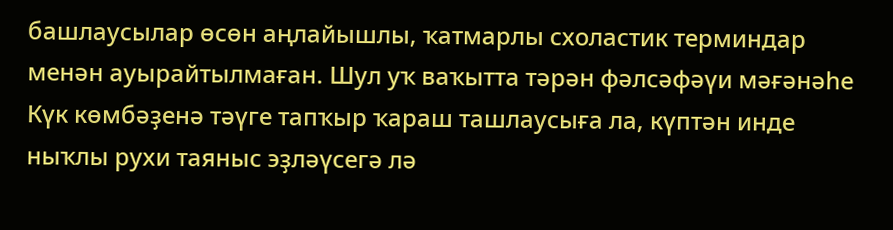башлаусылар өсөн аңлайышлы, ҡатмарлы схоластик терминдар менән ауырайтылмаған. Шул уҡ ваҡытта тәрән фәлсәфәүи мәғәнәһе Күк көмбәҙенә тәүге тапҡыр ҡараш ташлаусыға ла, күптән инде ныҡлы рухи таяныс эҙләүсегә лә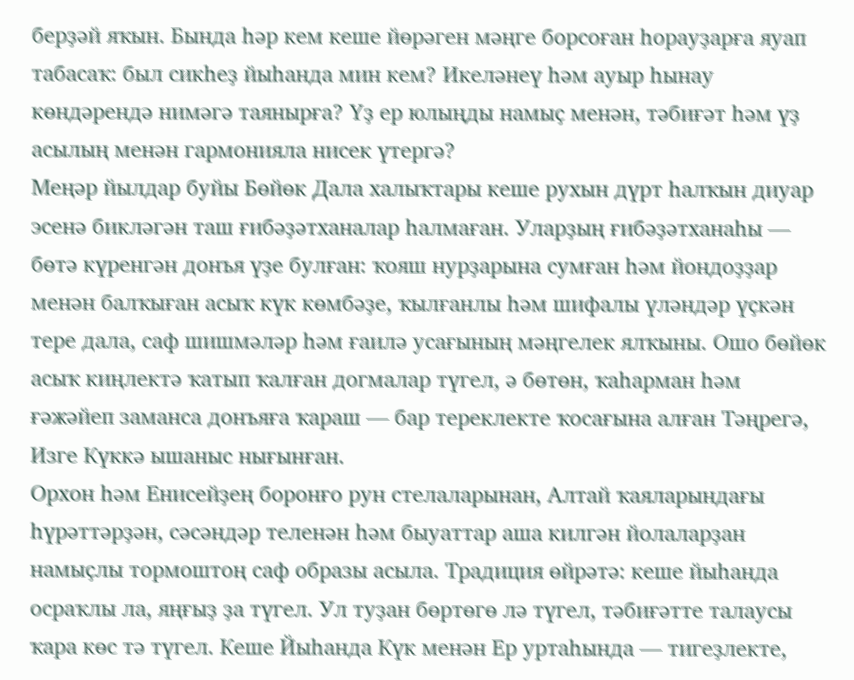берҙәй яҡын. Бында һәр кем кеше йөрәген мәңге борсоған һорауҙарға яуап табасаҡ: был сикһеҙ йыһанда мин кем? Икеләнеү һәм ауыр һынау көндәрендә нимәгә таянырға? Үҙ ер юлыңды намыҫ менән, тәбиғәт һәм үҙ асылың менән гармонияла нисек үтергә?
Меңәр йылдар буйы Бөйөк Дала халыҡтары кеше рухын дүрт һалҡын диуар эсенә бикләгән таш ғибәҙәтханалар һалмаған. Уларҙың ғибәҙәтханаһы — бөтә күренгән донъя үҙе булған: ҡояш нурҙарына сумған һәм йондоҙҙар менән балҡыған асыҡ күк көмбәҙе, ҡылғанлы һәм шифалы үләндәр үҫкән тере дала, саф шишмәләр һәм ғаилә усағының мәңгелек ялҡыны. Ошо бөйөк асыҡ киңлектә ҡатып ҡалған догмалар түгел, ә бөтөн, ҡаһарман һәм ғәжәйеп заманса донъяға ҡараш — бар тереклекте ҡосағына алған Тәңрегә, Изге Күккә ышаныс нығынған.
Орхон һәм Енисейҙең боронғо рун стелаларынан, Алтай ҡаяларындағы һүрәттәрҙән, сәсәндәр теленән һәм быуаттар аша килгән йолаларҙан намыҫлы тормоштоң саф образы асыла. Традиция өйрәтә: кеше йыһанда осраҡлы ла, яңғыҙ ҙа түгел. Ул туҙан бөртөгө лә түгел, тәбиғәтте талаусы ҡара көс тә түгел. Кеше Йыһанда Күк менән Ер уртаһында — тигеҙлекте,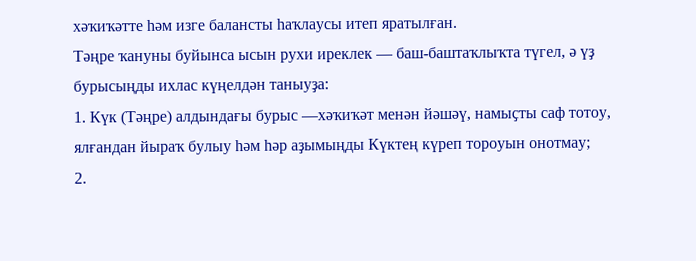хәҡиҡәтте һәм изге балансты һаҡлаусы итеп яратылған.
Тәңре ҡануны буйынса ысын рухи иреклек — баш-баштаҡлыҡта түгел, ә үҙ бурысыңды ихлас күңелдән таныуҙа:
1. Күк (Тәңре) алдындағы бурыс —хәҡиҡәт менән йәшәү, намыҫты саф тотоу, ялғандан йыраҡ булыу һәм һәр аҙымыңды Күктең күреп тороуын онотмау;
2.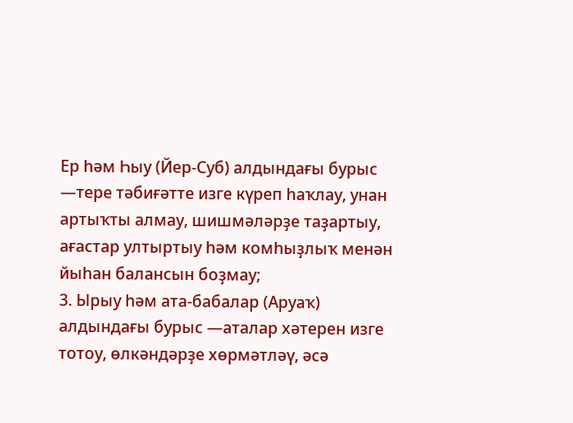Ер һәм Һыу (Йер-Суб) алдындағы бурыс —тере тәбиғәтте изге күреп һаҡлау, унан артыҡты алмау, шишмәләрҙе таҙартыу, ағастар ултыртыу һәм комһыҙлыҡ менән йыһан балансын боҙмау;
3. Ырыу һәм ата-бабалар (Аруаҡ) алдындағы бурыс —аталар хәтерен изге тотоу, өлкәндәрҙе хөрмәтләү, әсә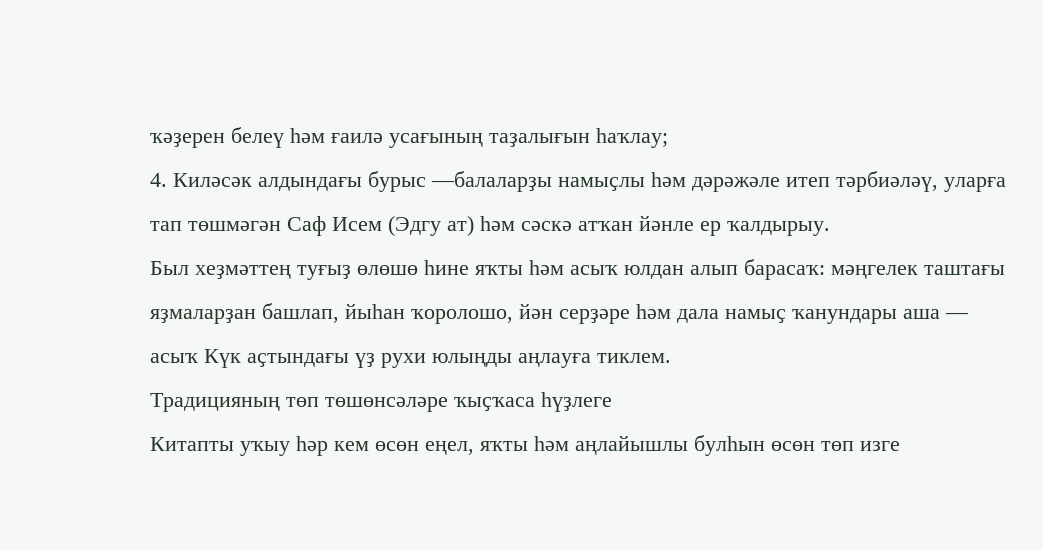ҡәҙерен белеү һәм ғаилә усағының таҙалығын һаҡлау;
4. Киләсәк алдындағы бурыс —балаларҙы намыҫлы һәм дәрәжәле итеп тәрбиәләү, уларға тап төшмәгән Саф Исем (Эдгу ат) һәм сәскә атҡан йәнле ер ҡалдырыу.
Был хеҙмәттең туғыҙ өлөшө һине яҡты һәм асыҡ юлдан алып барасаҡ: мәңгелек таштағы яҙмаларҙан башлап, йыһан ҡоролошо, йән серҙәре һәм дала намыҫ ҡанундары аша — асыҡ Күк аҫтындағы үҙ рухи юлыңды аңлауға тиклем.
Традицияның төп төшөнсәләре ҡыҫҡаса һүҙлеге
Китапты уҡыу һәр кем өсөн еңел, яҡты һәм аңлайышлы булһын өсөн төп изге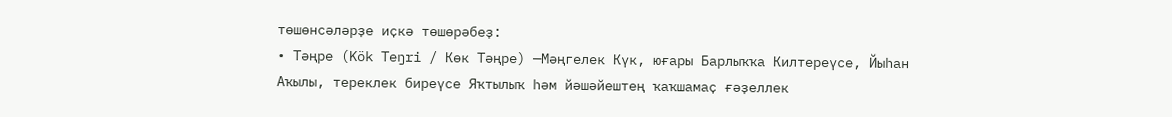төшөнсәләрҙе иҫкә төшөрәбеҙ:
• Тәңре (Kök Teŋri / Көк Тәңре) —Мәңгелек Күк, юғары Барлыҡҡа Килтереүсе, Йыһан Аҡылы, тереклек биреүсе Яҡтылыҡ һәм йәшәйештең ҡаҡшамаҫ ғәҙеллек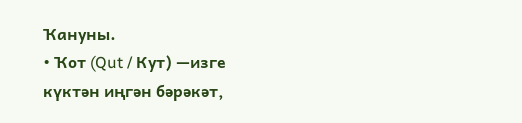Ҡануны.
• Ҡот (Qut / Кут) —изге күктән иңгән бәрәкәт,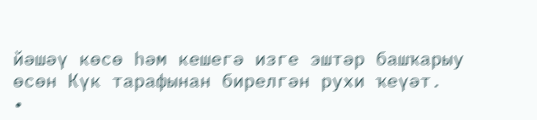йәшәү көсө һәм кешегә изге эштәр башҡарыу өсөн Күк тарафынан бирелгән рухи ҡеүәт.
•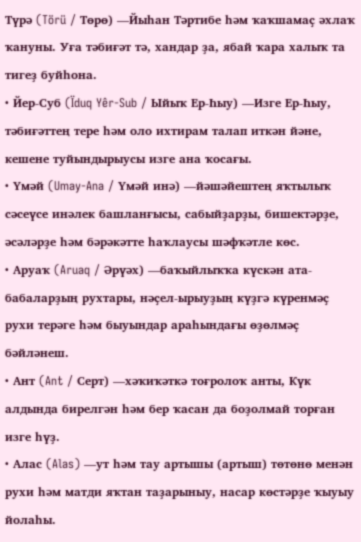Түрә (Törü / Төрө) —Йыһан Тәртибе һәм ҡаҡшамаҫ әхлаҡ ҡануны. Уға тәбиғәт тә, хандар ҙа, ябай ҡара халыҡ та тигеҙ буйһона.
• Йер-Суб (Ïduq Yêr-Sub / Ыйыҡ Ер-Һыу) —Изге Ер-Һыу, тәбиғәттең тере һәм оло ихтирам талап иткән йәне, кешене туйындырыусы изге ана ҡосағы.
• Үмәй (Umay-Ana / Үмәй инә) —йәшәйештең яҡтылыҡ сәсеүсе инәлек башланғысы, сабыйҙарҙы, бишектәрҙе, әсәләрҙе һәм бәрәкәтте һаҡлаусы шәфҡәтле көс.
• Аруаҡ (Aruaq / Әрүәх) —баҡыйлыҡҡа күскән ата-бабаларҙың рухтары, нәҫел-ырыуҙың күҙгә күренмәҫ рухи терәге һәм быуындар араһындағы өҙөлмәҫ бәйләнеш.
• Ант (Ant / Серт) —хәҡиҡәткә тоғролоҡ анты, Күк алдында бирелгән һәм бер ҡасан да боҙолмай торған изге һүҙ.
• Алас (Alas) —ут һәм тау артышы (артыш) төтөнө менән рухи һәм матди яҡтан таҙарыныу, насар көстәрҙе ҡыуыу йолаһы.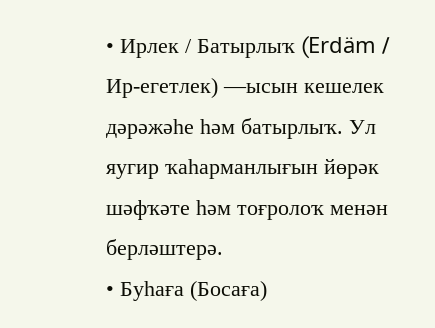• Ирлек / Батырлыҡ (Erdäm / Ир-егетлек) —ысын кешелек дәрәжәһе һәм батырлыҡ. Ул яугир ҡаһарманлығын йөрәк шәфҡәте һәм тоғролоҡ менән берләштерә.
• Буһаға (Босаға)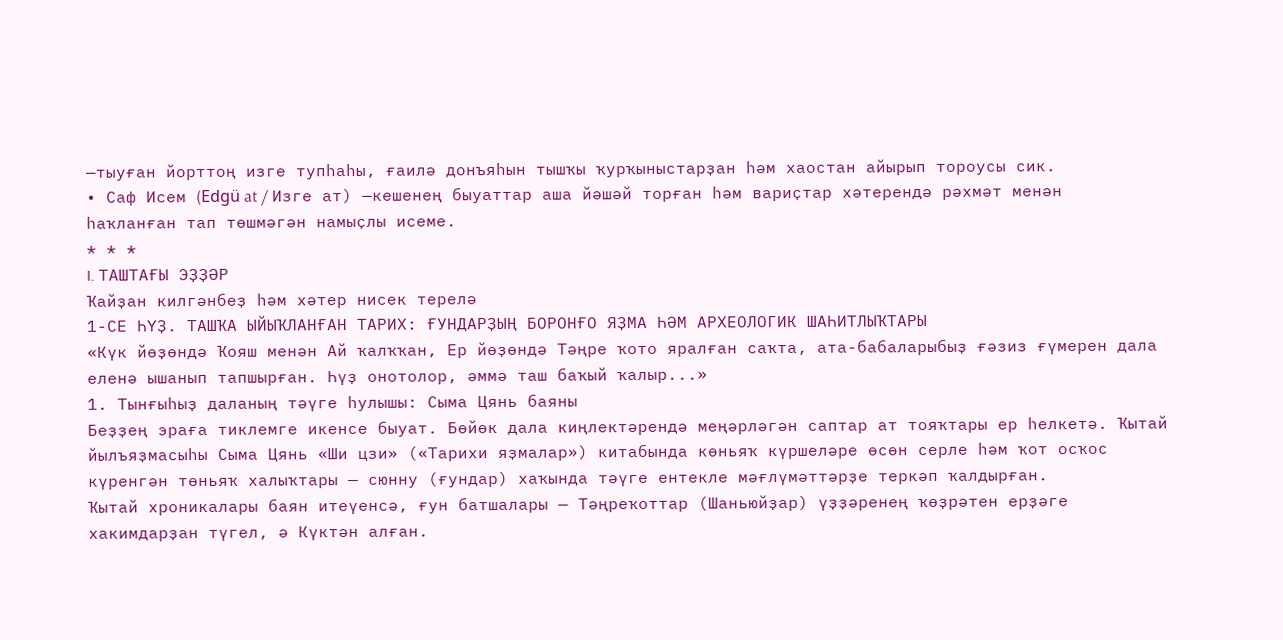—тыуған йорттоң изге тупһаһы, ғаилә донъяһын тышҡы ҡурҡыныстарҙан һәм хаостан айырып тороусы сик.
• Саф Исем (Edgü at / Изге ат) —кешенең быуаттар аша йәшәй торған һәм вариҫтар хәтерендә рәхмәт менән һаҡланған тап төшмәгән намыҫлы исеме.
* * *
I. ТАШТАҒЫ ЭҘҘӘР
Ҡайҙан килгәнбеҙ һәм хәтер нисек терелә
1-СЕ ҺҮҘ. ТАШҠА ЫЙЫҠЛАНҒАН ТАРИХ: ҒУНДАРҘЫҢ БОРОНҒО ЯҘМА ҺӘМ АРХЕОЛОГИК ШАҺИТЛЫҠТАРЫ
«Күк йөҙөндә Ҡояш менән Ай ҡалҡҡан, Ер йөҙөндә Тәңре ҡото яралған саҡта, ата-бабаларыбыҙ ғәзиз ғүмерен дала еленә ышанып тапшырған. Һүҙ онотолор, әммә таш баҡый ҡалыр...»
1. Тынғыһыҙ даланың тәүге һулышы: Сыма Цянь баяны
Беҙҙең эраға тиклемге икенсе быуат. Бөйөк дала киңлектәрендә меңәрләгән саптар ат тояҡтары ер һелкетә. Ҡытай йылъяҙмасыһы Сыма Цянь «Ши цзи» («Тарихи яҙмалар») китабында көньяҡ күршеләре өсөн серле һәм ҡот осҡос күренгән төньяҡ халыҡтары — сюнну (ғундар) хаҡында тәүге ентекле мәғлүмәттәрҙе теркәп ҡалдырған.
Ҡытай хроникалары баян итеүенсә, ғун батшалары — Тәңреҡоттар (Шаньюйҙар) үҙҙәренең ҡөҙрәтен ерҙәге хакимдарҙан түгел, ә Күктән алған.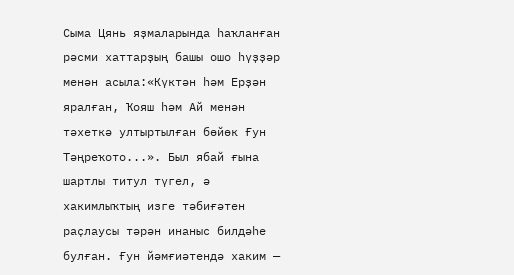Сыма Цянь яҙмаларында һаҡланған рәсми хаттарҙың башы ошо һүҙҙәр менән асыла:«Күктән һәм Ерҙән яралған, Ҡояш һәм Ай менән тәхеткә ултыртылған бөйөк Ғун Тәңреҡото...». Был ябай ғына шартлы титул түгел, ә хакимлыҡтың изге тәбиғәтен раҫлаусы тәрән инаныс билдәһе булған. Ғун йәмғиәтендә хаким —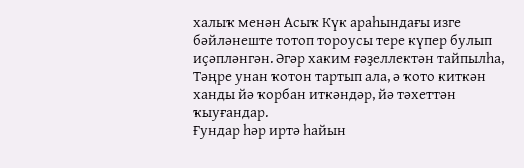халыҡ менән Асыҡ Күк араһындағы изге бәйләнеште тотоп тороусы тере күпер булып иҫәпләнгән. Әгәр хаким ғәҙеллектән тайпылһа, Тәңре унан ҡотон тартып ала, ә ҡото киткән ханды йә ҡорбан иткәндәр, йә тәхеттән ҡыуғандар.
Ғундар һәр иртә һайын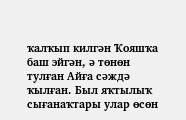ҡалҡып килгән Ҡояшҡа баш эйгән, ә төнөн тулған Айға сәждә ҡылған. Был яҡтылыҡ сығанаҡтары улар өсөн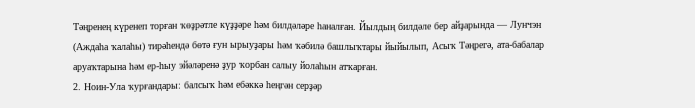Тәңренең күренеп торған ҡөҙрәтле күҙҙәре һәм билдәләре һаналған. Йылдың билдәле бер айҙарында — Лунчэн (Аждаһа ҡалаһы) тирәһендә бөтә ғун ырыуҙары һәм ҡәбилә башлыҡтары йыйылып, Асыҡ Тәңрегә, ата-бабалар аруаҡтарына һәм ер-һыу эйәләренә ҙур ҡорбан салыу йолаһын атҡарған.
2. Ноин-Ула ҡурғандары: балсыҡ һәм ебәккә һеңгән серҙәр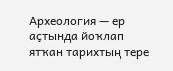Археология — ер аҫтында йоҡлап ятҡан тарихтың тере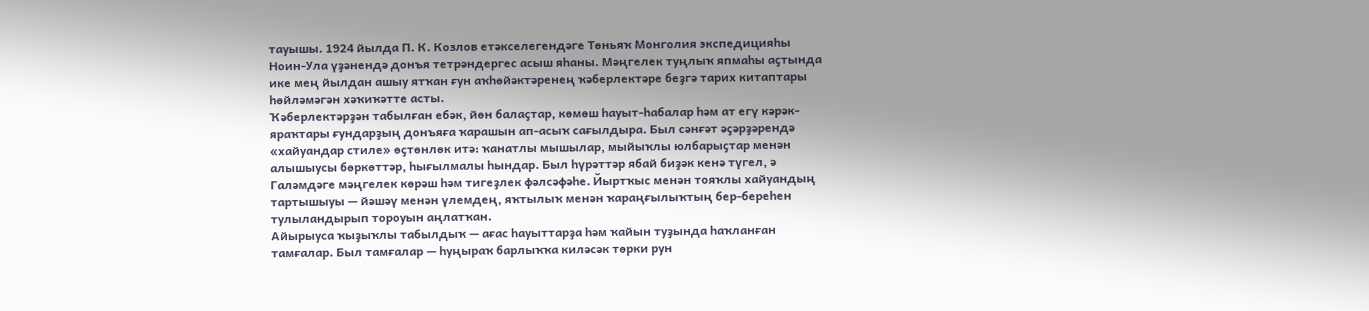тауышы. 1924 йылда П. К. Козлов етәкселегендәге Төньяҡ Монголия экспедицияһы Ноин-Ула үҙәнендә донъя тетрәндергес асыш яһаны. Мәңгелек туңлыҡ япмаһы аҫтында ике мең йылдан ашыу ятҡан ғун аҡһөйәктәренең ҡәберлектәре беҙгә тарих китаптары һөйләмәгән хәҡиҡәтте асты.
Ҡәберлектәрҙән табылған ебәк, йөн балаҫтар, көмөш һауыт-һабалар һәм ат егү кәрәк-яраҡтары ғундарҙың донъяға ҡарашын ап-асыҡ сағылдыра. Был сәнғәт әҫәрҙәрендә «хайуандар стиле» өҫтөнлөк итә: ҡанатлы мышылар, мыйыҡлы юлбарыҫтар менән алышыусы бөркөттәр, һығылмалы һындар. Был һүрәттәр ябай биҙәк кенә түгел, ә Галәмдәге мәңгелек көрәш һәм тигеҙлек фәлсәфәһе. Йыртҡыс менән тояҡлы хайуандың тартышыуы — йәшәү менән үлемдең, яҡтылыҡ менән ҡараңғылыҡтың бер-береһен тулыландырып тороуын аңлатҡан.
Айырыуса ҡыҙыҡлы табылдыҡ — ағас һауыттарҙа һәм ҡайын туҙында һаҡланған тамғалар. Был тамғалар — һуңыраҡ барлыҡҡа киләсәк төрки рун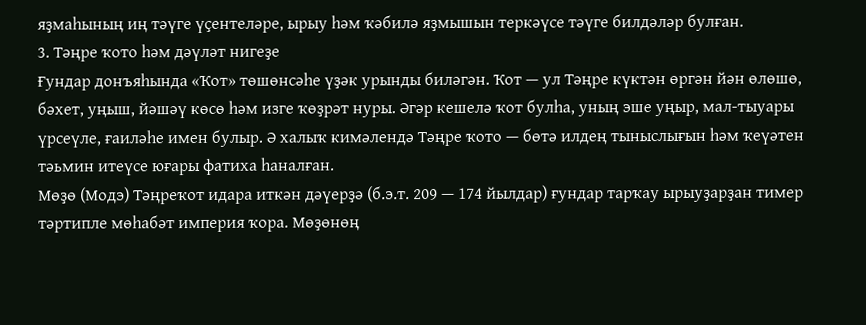яҙмаһының иң тәүге үҫентеләре, ырыу һәм ҡәбилә яҙмышын теркәүсе тәүге билдәләр булған.
3. Тәңре ҡото һәм дәүләт нигеҙе
Ғундар донъяһында «Ҡот» төшөнсәһе үҙәк урынды биләгән. Ҡот — ул Тәңре күктән өргән йән өлөшө, бәхет, уңыш, йәшәү көсө һәм изге ҡөҙрәт нуры. Әгәр кешелә ҡот булһа, уның эше уңыр, мал-тыуары үрсеүле, ғаиләһе имен булыр. Ә халыҡ кимәлендә Тәңре ҡото — бөтә илдең тыныслығын һәм ҡеүәтен тәьмин итеүсе юғары фатиха һаналған.
Мөҙө (Модэ) Тәңреҡот идара иткән дәүерҙә (б.э.т. 209 — 174 йылдар) ғундар тарҡау ырыуҙарҙан тимер тәртипле мөһабәт империя ҡора. Мөҙөнөң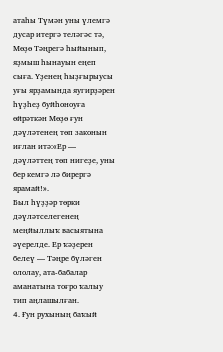атаһы Түмән уны үлемгә дусар итергә теләгәс тә, Мөҙө Тәңрегә һыйынып, яҙмыш һынауын еңеп сыға. Үҙенең һыҙғырыусы уғы ярҙамында яугирҙәрен һүҙһеҙ буйһоноуға өйрәткән Мөҙө ғун дәүләтенең төп законын иғлан итә:«Ер — дәүләттең төп нигеҙе, уны бер кемгә лә бирергә ярамай!».
Был һүҙҙәр төрки дәүләтселегенең меңйыллыҡ васыятына әүерелде. Ер ҡәҙерен белеү — Тәңре бүләген ололау, ата-бабалар аманатына тоғро ҡалыу тип аңлашылған.
4. Ғун рухының баҡый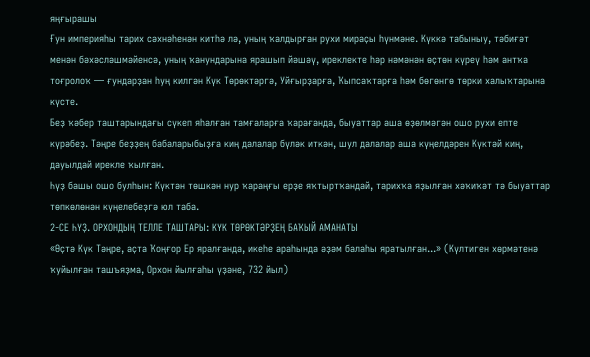яңғырашы
Ғун империяһы тарих сәхнәһенән китһә лә, уның ҡалдырған рухи мираҫы һүнмәне. Күккә табыныу, тәбиғәт менән бәхәсләшмәйенсә, уның ҡанундарына ярашып йәшәү, иреклекте һәр нәмәнән өҫтөн күреү һәм антҡа тоғролоҡ — ғундарҙан һуң килгән Күк Төрөктәргә, Уйғырҙарға, Ҡыпсаҡтарға һәм бөгөнгө төрки халыҡтарына күсте.
Беҙ ҡәбер таштарындағы сүкеп яһалған тамғаларға ҡарағанда, быуаттар аша өҙөлмәгән ошо рухи епте күрәбеҙ. Тәңре беҙҙең бабаларыбыҙға киң далалар бүләк иткән, шул далалар аша күңелдәрен Күктәй киң, дауылдай ирекле ҡылған.
Һүҙ башы ошо булһын: Күктән төшкән нур ҡараңғы ерҙе яҡтыртҡандай, тарихҡа яҙылған хәҡиҡәт тә быуаттар төпкөлөнән күңелебеҙгә юл таба.
2-СЕ ҺҮҘ. ОРХОНДЫҢ ТЕЛЛЕ ТАШТАРЫ: КҮК ТӨРӨКТӘРҘЕҢ БАҠЫЙ АМАНАТЫ
«Өҫтә Күк Тәңре, аҫта Ҡоңғор Ер яралғанда, икеһе араһында әҙәм балаһы яратылған...» (Күлтиген хөрмәтенә ҡуйылған ташъяҙма, Орхон йылғаһы үҙәне, 732 йыл)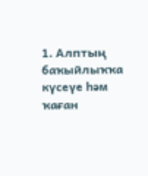1. Алптың баҡыйлыҡҡа күсеүе һәм ҡаған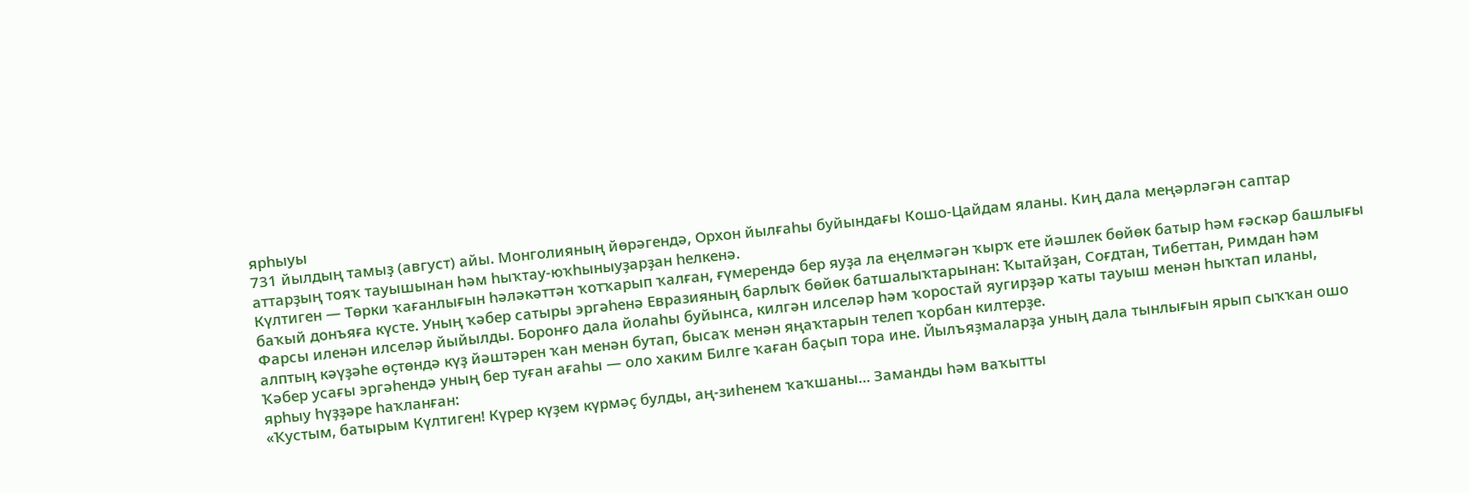ярһыуы
731 йылдың тамыҙ (август) айы. Монголияның йөрәгендә, Орхон йылғаһы буйындағы Кошо-Цайдам яланы. Киң дала меңәрләгән саптар аттарҙың тояҡ тауышынан һәм һыҡтау-юҡһыныуҙарҙан һелкенә.
Күлтиген — Төрки ҡағанлығын һәләкәттән ҡотҡарып ҡалған, ғүмерендә бер яуҙа ла еңелмәгән ҡырҡ ете йәшлек бөйөк батыр һәм ғәскәр башлығы баҡый донъяға күсте. Уның ҡәбер сатыры эргәһенә Евразияның барлыҡ бөйөк батшалыҡтарынан: Ҡытайҙан, Соғдтан, Тибеттан, Римдан һәм Фарсы иленән илселәр йыйылды. Боронғо дала йолаһы буйынса, килгән илселәр һәм ҡоростай яугирҙәр ҡаты тауыш менән һыҡтап иланы, алптың кәүҙәһе өҫтөндә күҙ йәштәрен ҡан менән бутап, бысаҡ менән яңаҡтарын телеп ҡорбан килтерҙе.
Ҡәбер усағы эргәһендә уның бер туған ағаһы — оло хаким Билге ҡаған баҫып тора ине. Йылъяҙмаларҙа уның дала тынлығын ярып сыҡҡан ошо ярһыу һүҙҙәре һаҡланған:
«Ҡустым, батырым Күлтиген! Күрер күҙем күрмәҫ булды, аң-зиһенем ҡаҡшаны... Заманды һәм ваҡытты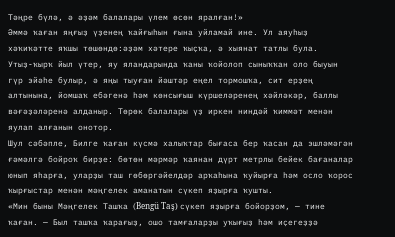Тәңре бүлә, ә әҙәм балалары үлем өсөн яралған!»
Әммә ҡаған яңғыҙ үҙенең ҡайғыһын ғына уйламай ине. Ул аяуһыҙ хәҡиҡәтте яҡшы төшөндө:әҙәм хәтере ҡыҫҡа, ә хыянат татлы була.
Утыҙ-ҡырҡ йыл үтер, яу яландарында ҡаны ҡойолоп сыныҡҡан оло быуын гүр эйәһе булыр, ә яңы тыуған йәштәр еңел тормошҡа, сит ерҙең алтынына, йомшаҡ ебәгенә һәм көнсығыш күршеләренең хәйләкәр, баллы вәғәҙәләренә алданыр. Төрөк балалары үҙ иркен ниндәй ҡиммәт менән яулап алғанын онотор.
Шул сәбәпле, Билге ҡаған күсмә халыҡтар бығаса бер ҡасан да эшләмәгән ғәмәлгә бойроҡ бирҙе: бөтөн мәрмәр ҡаянан дүрт метрлы бейек бағаналар юнып яһарға, уларҙы таш гөбөргәйелдәр арҡаһына ҡуйырға һәм осло ҡорос ҡырғыстар менән мәңгелек аманатын сүкеп яҙырға ҡушты.
«Мин быны Мәңгелек Ташҡа (Bengü Taş) сүкеп яҙырға бойорҙом, — тине ҡаған. — Был ташҡа ҡарағыҙ, ошо тамғаларҙы уҡығыҙ һәм иҫегеҙҙә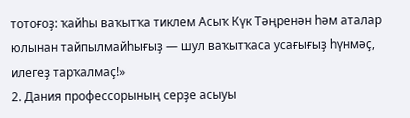тотоғоҙ: ҡайһы ваҡытҡа тиклем Асыҡ Күк Тәңренән һәм аталар юлынан тайпылмайһығыҙ — шул ваҡытҡаса усағығыҙ һүнмәҫ, илегеҙ тарҡалмаҫ!»
2. Дания профессорының серҙе асыуы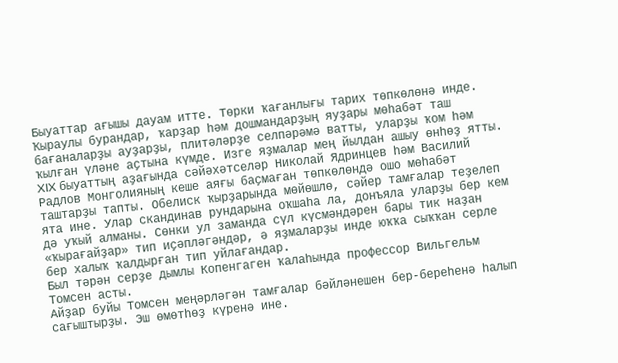Быуаттар ағышы дауам итте. Төрки ҡағанлығы тарих төпкөлөнә инде. Ҡыраулы бурандар, ҡарҙар һәм дошмандарҙың яуҙары мөһабәт таш бағаналарҙы ауҙарҙы, плитәләрҙе селпәрәмә ватты, уларҙы ҡом һәм ҡылған үләне аҫтына күмде. Изге яҙмалар мең йылдан ашыу өнһөҙ ятты.
XIX быуаттың аҙағында сәйәхәтселәр Николай Ядринцев һәм Василий Радлов Монголияның кеше аяғы баҫмаған төпкөлөндә ошо мөһабәт таштарҙы тапты. Обелиск ҡырҙарында мөйөшлө, сәйер тамғалар теҙелеп ята ине. Улар скандинав рундарына оҡшаһа ла, донъяла уларҙы бер кем дә уҡый алманы. Сөнки ул заманда сүл күсмәндәрен бары тик наҙан «ҡырағайҙар» тип иҫәпләгәндәр, ә яҙмаларҙы инде юҡҡа сыҡҡан серле бер халыҡ ҡалдырған тип уйлағандар.
Был тәрән серҙе дымлы Копенгаген ҡалаһында профессор Вильгельм Томсен асты.
Айҙар буйы Томсен меңәрләгән тамғалар бәйләнешен бер-береһенә һалып сағыштырҙы. Эш өмөтһөҙ күренә ине.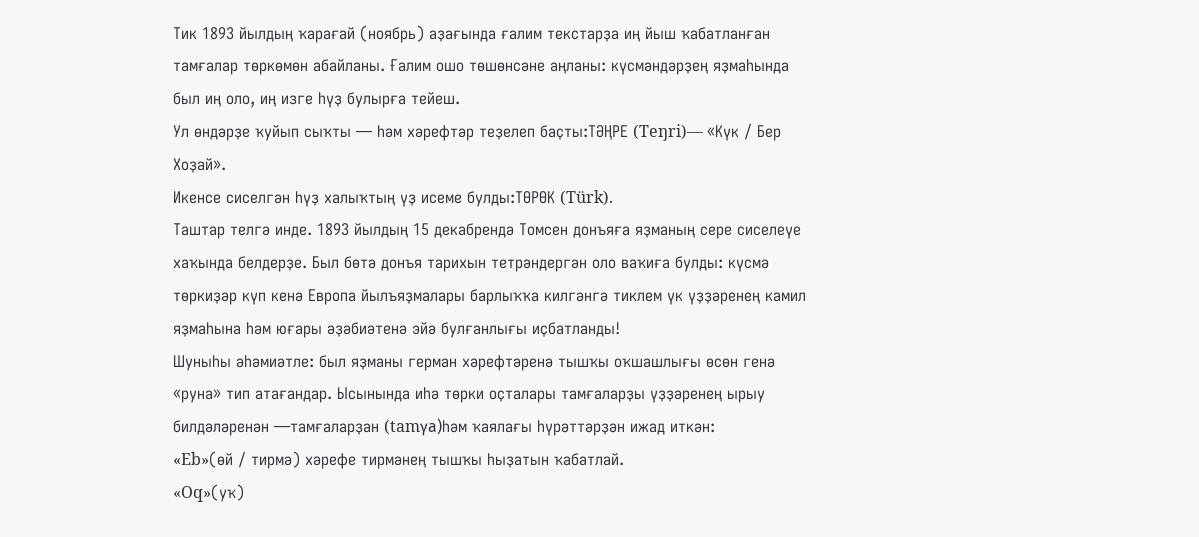Тик 1893 йылдың ҡарағай (ноябрь) аҙағында ғалим текстарҙа иң йыш ҡабатланған тамғалар төркөмөн абайланы. Ғалим ошо төшөнсәне аңланы: күсмәндәрҙең яҙмаһында был иң оло, иң изге һүҙ булырға тейеш.
Ул өндәрҙе ҡуйып сыҡты — һәм хәрефтәр теҙелеп баҫты:ТӘҢРЕ (Teŋri)— «Күк / Бер Хоҙай».
Икенсе сиселгән һүҙ халыҡтың үҙ исеме булды:ТӨРӨК (Türk).
Таштар телгә инде. 1893 йылдың 15 декабрендә Томсен донъяға яҙманың сере сиселеүе хаҡында белдерҙе. Был бөтә донъя тарихын тетрәндергән оло ваҡиға булды: күсмә төркиҙәр күп кенә Европа йылъяҙмалары барлыҡҡа килгәнгә тиклем үк үҙҙәренең камил яҙмаһына һәм юғары әҙәбиәтенә эйә булғанлығы иҫбатланды!
Шуныһы әһәмиәтле: был яҙманы герман хәрефтәренә тышҡы оҡшашлығы өсөн генә «руна» тип атағандар. Ысынында иһә төрки оҫталары тамғаларҙы үҙҙәренең ырыу билдәләренән —тамғаларҙан (tamγa)һәм ҡаялағы һүрәттәрҙән ижад иткән:
«Eb»(өй / тирмә) хәрефе тирмәнең тышҡы һыҙатын ҡабатлай.
«Oq»(уҡ)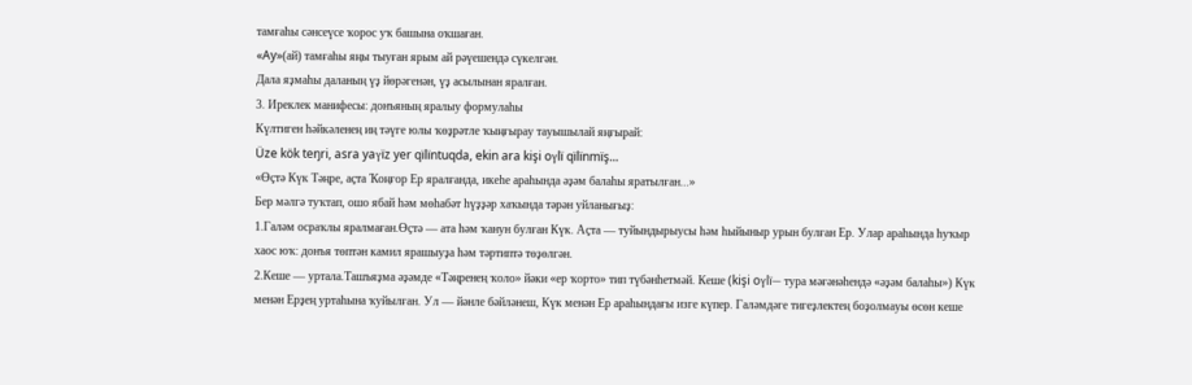тамғаһы сәнсеүсе ҡорос уҡ башына оҡшаған.
«Ay»(ай) тамғаһы яңы тыуған ярым ай рәүешендә сүкелгән.
Дала яҙмаһы даланың үҙ йөрәгенән, үҙ асылынан яралған.
3. Иреклек манифесы: донъяның яралыу формулаһы
Күлтиген һәйкәленең иң тәүге юлы ҡөҙрәтле ҡыңғырау тауышылай яңғырай:
Üze kök teŋri, asra yaγïz yer qïlïntuqda, ekin ara kişi oγlï qïlïnmïş...
«Өҫтә Күк Тәңре, аҫта Ҡоңғор Ер яралғанда, икеһе араһында әҙәм балаһы яратылған...»
Бер мәлгә туҡтап, ошо ябай һәм мөһабәт һүҙҙәр хаҡында тәрән уйланығыҙ:
1.Галәм осраҡлы яралмаған.Өҫтә — ата һәм ҡанун булған Күк. Аҫта — туйындырыусы һәм һыйыныр урын булған Ер. Улар араһында һуҡыр хаос юҡ: донъя төптән камил ярашыуҙа һәм тәртиптә төҙөлгән.
2.Кеше — уртала.Ташъяҙма әҙәмде «Тәңренең ҡоло» йәки «ер ҡорто» тип түбәнһетмәй. Кеше (kişi oγlï— тура мәғәнәһендә «әҙәм балаһы») Күк менән Ерҙең уртаһына ҡуйылған. Ул — йәнле бәйләнеш, Күк менән Ер араһындағы изге күпер. Галәмдәге тигеҙлектең боҙолмауы өсөн кеше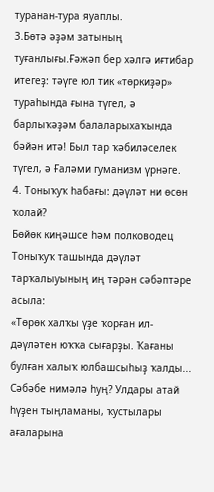туранан-тура яуаплы.
3.Бөтә әҙәм затының туғанлығы.Ғәжәп бер хәлгә иғтибар итегеҙ: тәүге юл тик «төркиҙәр» тураһында ғына түгел, ә барлыҡәҙәм балаларыхаҡында бәйән итә! Был тар ҡәбиләселек түгел, ә Ғаләми гуманизм үрнәге.
4. Тоныҡуҡ һабағы: дәүләт ни өсөн ҡолай?
Бөйөк киңәшсе һәм полководец Тоныҡуҡ ташында дәүләт тарҡалыуының иң тәрән сәбәптәре асыла:
«Төрөк халҡы үҙе ҡорған ил-дәүләтен юҡҡа сығарҙы. Ҡағаны булған халыҡ юлбашсыһыҙ ҡалды... Сәбәбе нимәлә һуң? Улдары атай һүҙен тыңламаны, ҡустылары ағаларына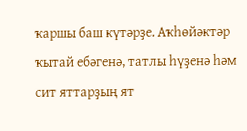ҡаршы баш күтәрҙе. Аҡһөйәктәр ҡытай ебәгенә, татлы һүҙенә һәм сит яттарҙың ят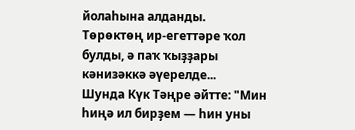йолаһына алданды. Төрөктөң ир-егеттәре ҡол булды, ә паҡ ҡыҙҙары кәнизәккә әүерелде...
Шунда Күк Тәңре әйтте: "Мин һиңә ил бирҙем — һин уны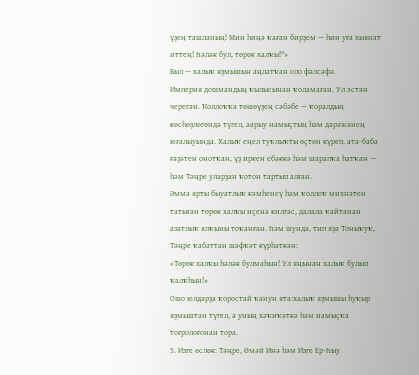үҙең ташланың! Мин һиңә ҡаған бирҙем — һин уға хыянат иттең! Һәләк бул, төрөк халҡы!"»
Был — халыҡ яҙмышын аңлатҡан оло фәлсәфә.
Империя дошмандың ҡылысынан ҡоламаған. Ул эстән черегән. Ҡоллоҡҡа төшөүҙең сәбәбе — ҡоралдың көсһөҙлөгөндә түгел, әарыу намыҫтың һәм дәрәжәнең юғалыуында. Халыҡ еңел туҡлыҡты өҫтөн күреп, ата-баба ғәҙәтен онотҡан, үҙ иркен ебәккә һәм шарапҡа һатҡан — һәм Тәңре уларҙан ҡотон тартып алған.
Әммә ярты быуатлыҡ кәмһенеү һәм ҡоллоҡ михнәтен татыған төрөк халҡы иҫенә килгәс, далала ҡайтанан азатлыҡ ялҡыны тоҡанған. Һәм шунда, тип яҙа Тоныҡуҡ, Тәңре ҡабаттан шәфҡәт күрһәткән:
«Төрөк халҡы һәләк булмаһын! Ул яңынан халыҡ булып ҡалҡһын!»
Ошо юлдарҙа ҡоростай ҡанун ята:халыҡ яҙмышы һуҡыр яҙмыштан түгел, ә уның хәҡиҡәткә һәм намыҫҡа тоғролоғонан тора.
5. Изге өслөк: Тәңре, Өмәй Инә һәм Изге Ер-Һыу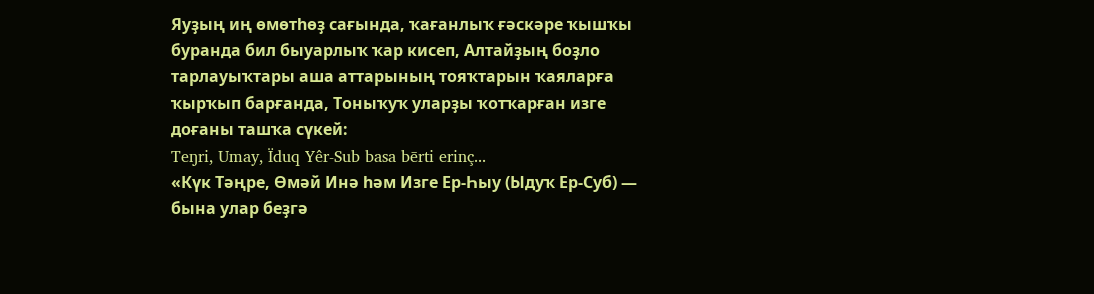Яуҙың иң өмөтһөҙ сағында, ҡағанлыҡ ғәскәре ҡышҡы буранда бил быуарлыҡ ҡар кисеп, Алтайҙың боҙло тарлауыҡтары аша аттарының тояҡтарын ҡаяларға ҡырҡып барғанда, Тоныҡуҡ уларҙы ҡотҡарған изге доғаны ташҡа сүкей:
Teŋri, Umay, Ïduq Yêr-Sub basa bērti erinç...
«Күк Тәңре, Өмәй Инә һәм Изге Ер-Һыу (Ыдуҡ Ер-Суб) — бына улар беҙгә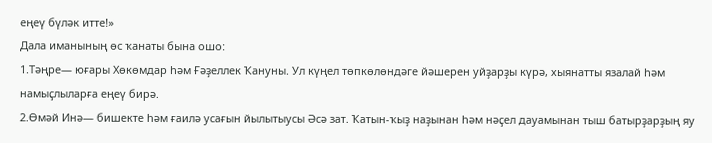еңеү бүләк итте!»
Дала иманының өс ҡанаты бына ошо:
1.Тәңре— юғары Хөкөмдар һәм Ғәҙеллек Ҡануны. Ул күңел төпкөлөндәге йәшерен уйҙарҙы күрә, хыянатты язалай һәм намыҫлыларға еңеү бирә.
2.Өмәй Инә— бишекте һәм ғаилә усағын йылытыусы Әсә зат. Ҡатын-ҡыҙ наҙынан һәм нәҫел дауамынан тыш батырҙарҙың яу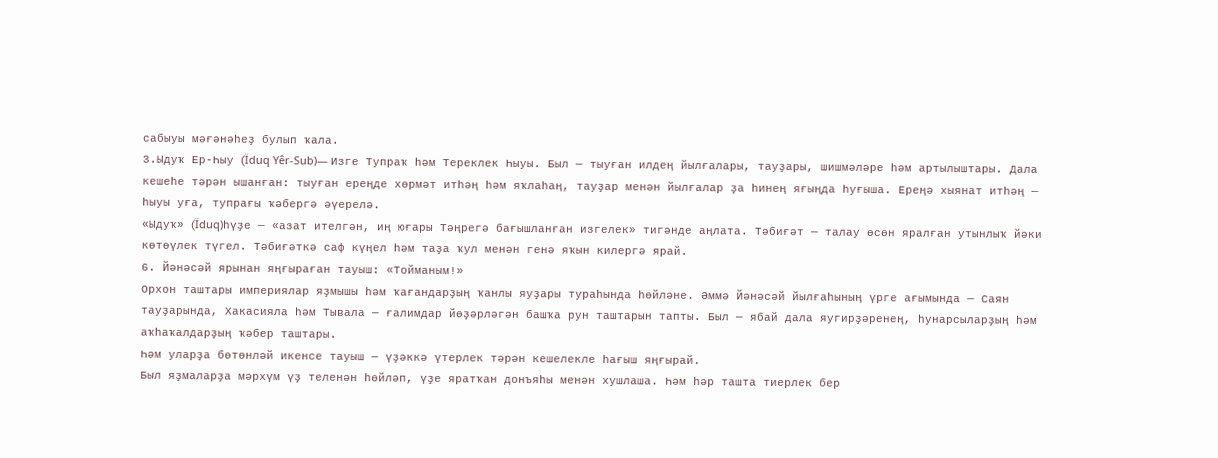сабыуы мәғәнәһеҙ булып ҡала.
3.Ыдуҡ Ер-Һыу (Ïduq Yêr-Sub)— Изге Тупраҡ һәм Тереклек Һыуы. Был — тыуған илдең йылғалары, тауҙары, шишмәләре һәм артылыштары. Дала кешеһе тәрән ышанған: тыуған ереңде хөрмәт итһәң һәм яҡлаһаң, тауҙар менән йылғалар ҙа һинең яғыңда һуғыша. Ереңә хыянат итһәң — һыуы уға, тупрағы ҡәбергә әүерелә.
«Ыдуҡ» (Ïduq)һүҙе — «азат ителгән, иң юғары Тәңрегә бағышланған изгелек» тигәнде аңлата. Тәбиғәт — талау өсөн яралған утынлыҡ йәки көтөүлек түгел. Тәбиғәткә саф күңел һәм таҙа ҡул менән генә яҡын килергә ярай.
6. Йәнәсәй ярынан яңғыраған тауыш: «Тойманым!»
Орхон таштары империялар яҙмышы һәм ҡағандарҙың ҡанлы яуҙары тураһында һөйләне. Әммә Йәнәсәй йылғаһының үрге ағымында — Саян тауҙарында, Хакасияла һәм Тывала — ғалимдар йөҙәрләгән башҡа рун таштарын тапты. Был — ябай дала яугирҙәренең, һунарсыларҙың һәм аҡһаҡалдарҙың ҡәбер таштары.
Һәм уларҙа бөтөнләй икенсе тауыш — үҙәккә үтерлек тәрән кешелекле һағыш яңғырай.
Был яҙмаларҙа мәрхүм үҙ теленән һөйләп, үҙе яратҡан донъяһы менән хушлаша. Һәм һәр ташта тиерлек бер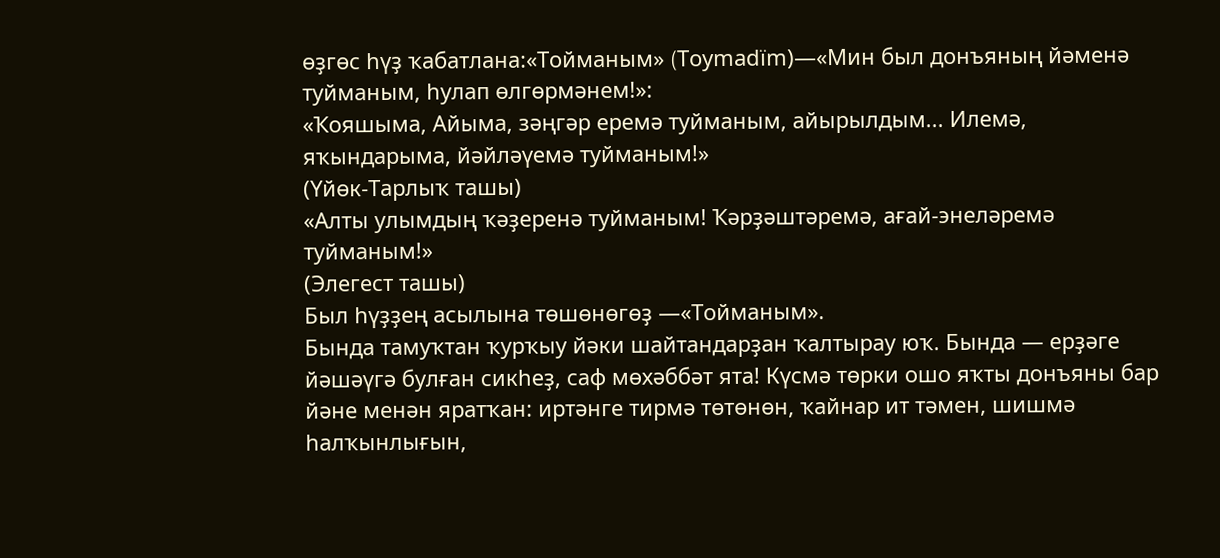өҙгөс һүҙ ҡабатлана:«Тойманым» (Toymadïm)—«Мин был донъяның йәменә туйманым, һулап өлгөрмәнем!»:
«Ҡояшыма, Айыма, зәңгәр еремә туйманым, айырылдым... Илемә, яҡындарыма, йәйләүемә туйманым!»
(Үйөк-Тарлыҡ ташы)
«Алты улымдың ҡәҙеренә туйманым! Ҡәрҙәштәремә, ағай-энеләремә туйманым!»
(Элегест ташы)
Был һүҙҙең асылына төшөнөгөҙ —«Тойманым».
Бында тамуҡтан ҡурҡыу йәки шайтандарҙан ҡалтырау юҡ. Бында — ерҙәге йәшәүгә булған сикһеҙ, саф мөхәббәт ята! Күсмә төрки ошо яҡты донъяны бар йәне менән яратҡан: иртәнге тирмә төтөнөн, ҡайнар ит тәмен, шишмә һалҡынлығын,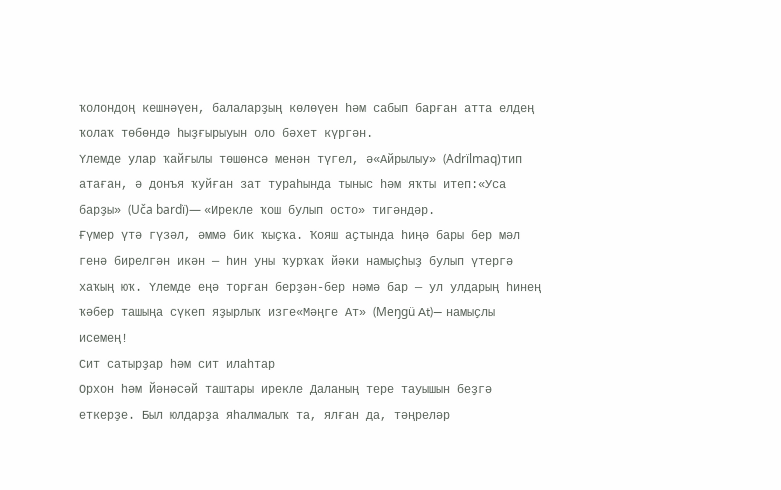ҡолондоң кешнәүен, балаларҙың көлөүен һәм сабып барған атта елдең ҡолаҡ төбөндә һыҙғырыуын оло бәхет күргән.
Үлемде улар ҡайғылы төшөнсә менән түгел, ә«Айрылыу» (Adrïlmaq)тип атаған, ә донъя ҡуйған зат тураһында тыныс һәм яҡты итеп:«Уса барҙы» (Uča bardï)— «Ирекле ҡош булып осто» тигәндәр.
Ғүмер үтә гүзәл, әммә бик ҡыҫҡа. Ҡояш аҫтында һиңә бары бер мәл генә бирелгән икән — һин уны ҡурҡаҡ йәки намыҫһыҙ булып үтергә хаҡың юҡ. Үлемде еңә торған берҙән-бер нәмә бар — ул улдарың һинең ҡәбер ташыңа сүкеп яҙырлыҡ изге«Мәңге Ат» (Meŋgü At)— намыҫлы исемең!
Сит сатырҙар һәм сит илаһтар
Орхон һәм Йәнәсәй таштары ирекле Даланың тере тауышын беҙгә еткерҙе. Был юлдарҙа яһалмалыҡ та, ялған да, тәңреләр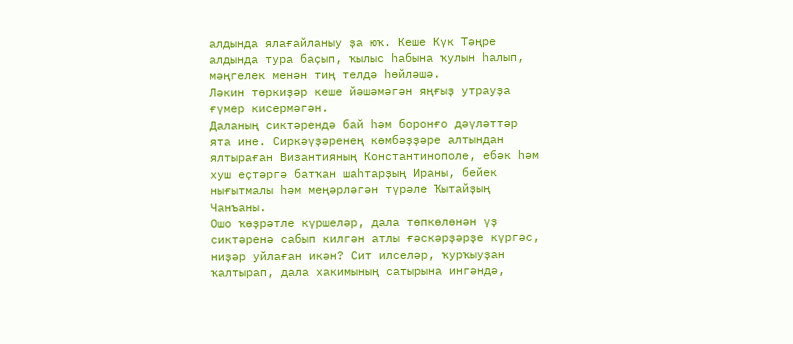алдында ялағайланыу ҙа юҡ. Кеше Күк Тәңре алдында тура баҫып, ҡылыс һабына ҡулын һалып, мәңгелек менән тиң телдә һөйләшә.
Ләкин төркиҙәр кеше йәшәмәгән яңғыҙ утрауҙа ғүмер кисермәгән.
Даланың сиктәрендә бай һәм боронғо дәүләттәр ята ине. Сиркәүҙәренең көмбәҙҙәре алтындан ялтыраған Византияның Константинополе, ебәк һәм хуш еҫтәргә батҡан шаһтарҙың Ираны, бейек нығытмалы һәм меңәрләгән түрәле Ҡытайҙың Чанъаны.
Ошо ҡөҙрәтле күршеләр, дала төпкөлөнән үҙ сиктәренә сабып килгән атлы ғәскәрҙәрҙе күргәс, ниҙәр уйлаған икән? Сит илселәр, ҡурҡыуҙан ҡалтырап, дала хакимының сатырына ингәндә,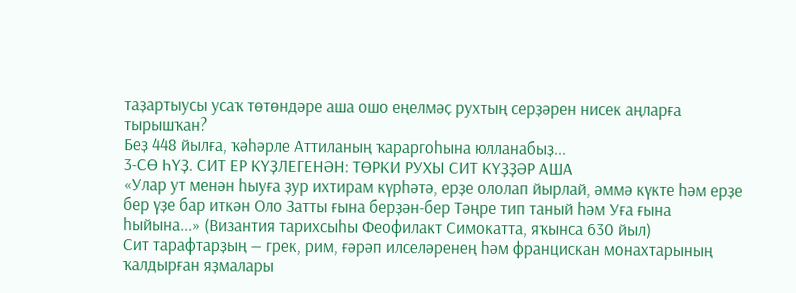таҙартыусы усаҡ төтөндәре аша ошо еңелмәҫ рухтың серҙәрен нисек аңларға тырышҡан?
Беҙ 448 йылға, ҡәһәрле Аттиланың ҡараргоһына юлланабыҙ...
3-СӨ ҺҮҘ. СИТ ЕР КҮҘЛЕГЕНӘН: ТӨРКИ РУХЫ СИТ КҮҘҘӘР АША
«Улар ут менән һыуға ҙур ихтирам күрһәтә, ерҙе ололап йырлай, әммә күкте һәм ерҙе бер үҙе бар иткән Оло Затты ғына берҙән-бер Тәңре тип таный һәм Уға ғына һыйына...» (Византия тарихсыһы Феофилакт Симокатта, яҡынса 630 йыл)
Сит тарафтарҙың — грек, рим, ғәрәп илселәренең һәм францискан монахтарының ҡалдырған яҙмалары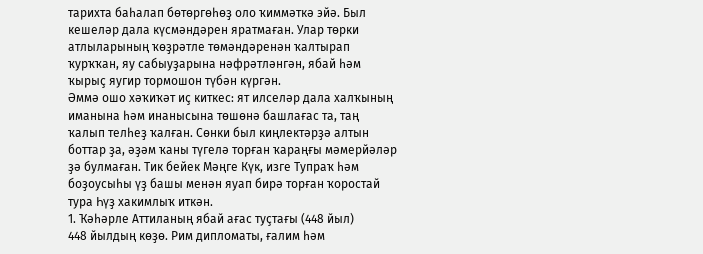тарихта баһалап бөтөргөһөҙ оло ҡиммәткә эйә. Был кешеләр дала күсмәндәрен яратмаған. Улар төрки атлыларының ҡөҙрәтле төмәндәренән ҡалтырап ҡурҡҡан, яу сабыуҙарына нәфрәтләнгән, ябай һәм ҡырыҫ яугир тормошон түбән күргән.
Әммә ошо хәҡиҡәт иҫ киткес: ят илселәр дала халҡының иманына һәм инанысына төшөнә башлағас та, таң ҡалып телһеҙ ҡалған. Сөнки был киңлектәрҙә алтын боттар ҙа, әҙәм ҡаны түгелә торған ҡараңғы мәмерйәләр ҙә булмаған. Тик бейек Мәңге Күк, изге Тупраҡ һәм боҙоусыһы үҙ башы менән яуап бирә торған ҡоростай тура Һүҙ хакимлыҡ иткән.
1. Ҡәһәрле Аттиланың ябай ағас туҫтағы (448 йыл)
448 йылдың көҙө. Рим дипломаты, ғалим һәм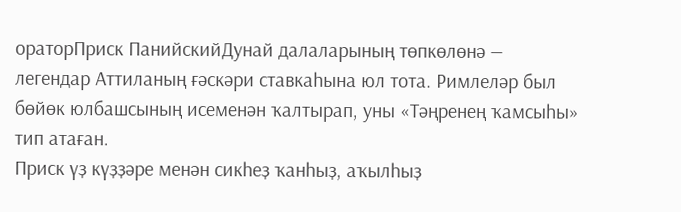ораторПриск ПанийскийДунай далаларының төпкөлөнә — легендар Аттиланың ғәскәри ставкаһына юл тота. Римлеләр был бөйөк юлбашсының исеменән ҡалтырап, уны «Тәңренең ҡамсыһы» тип атаған.
Приск үҙ күҙҙәре менән сикһеҙ ҡанһыҙ, аҡылһыҙ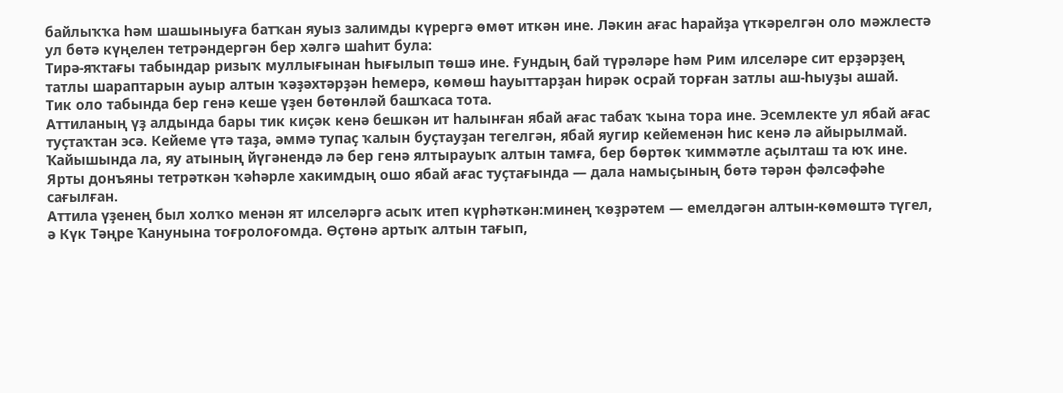байлыҡҡа һәм шашыныуға батҡан яуыз залимды күрергә өмөт иткән ине. Ләкин ағас һарайҙа үткәрелгән оло мәжлестә ул бөтә күңелен тетрәндергән бер хәлгә шаһит була:
Тирә-яҡтағы табындар ризыҡ муллығынан һығылып төшә ине. Ғундың бай түрәләре һәм Рим илселәре сит ерҙәрҙең татлы шараптарын ауыр алтын ҡәҙәхтәрҙән һемерә, көмөш һауыттарҙан һирәк осрай торған затлы аш-һыуҙы ашай.
Тик оло табында бер генә кеше үҙен бөтөнләй башҡаса тота.
Аттиланың үҙ алдында бары тик киҫәк кенә бешкән ит һалынған ябай ағас табаҡ ҡына тора ине. Эсемлекте ул ябай ағас туҫтаҡтан эсә. Кейеме үтә таҙа, әммә тупаҫ ҡалын буҫтауҙан тегелгән, ябай яугир кейеменән һис кенә лә айырылмай. Ҡайышында ла, яу атының йүгәнендә лә бер генә ялтырауыҡ алтын тамға, бер бөртөк ҡиммәтле аҫылташ та юҡ ине.
Ярты донъяны тетрәткән ҡәһәрле хакимдың ошо ябай ағас туҫтағында — дала намыҫының бөтә тәрән фәлсәфәһе сағылған.
Аттила үҙенең был холҡо менән ят илселәргә асыҡ итеп күрһәткән:минең ҡөҙрәтем — емелдәгән алтын-көмөштә түгел, ә Күк Тәңре Ҡанунына тоғролоғомда. Өҫтөнә артыҡ алтын тағып,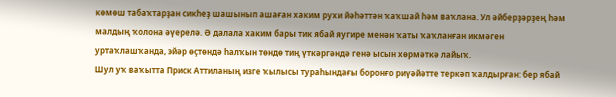көмөш табаҡтарҙан сикһеҙ шашынып ашаған хаким рухи йәһәттән ҡаҡшай һәм ваҡлана. Ул әйберҙәрҙең һәм малдың ҡолона әүерелә. Ә далала хаким бары тик ябай яугире менән ҡаты ҡаҡланған икмәген уртаҡлашҡанда, эйәр өҫтөндә һалҡын төндө тиң үткәргәндә генә ысын хөрмәткә лайыҡ.
Шул уҡ ваҡытта Приск Аттиланың изге ҡылысы тураһындағы боронғо риүәйәтте теркәп ҡалдырған: бер ябай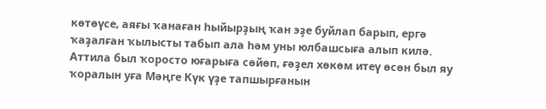көтөүсе, аяғы ҡанаған һыйырҙың ҡан эҙе буйлап барып, ергә ҡаҙалған ҡылысты табып ала һәм уны юлбашсыға алып килә. Аттила был ҡоросто юғарыға сөйөп, ғәҙел хөкөм итеү өсөн был яу ҡоралын уға Мәңге Күк үҙе тапшырғанын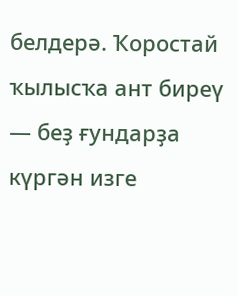белдерә. Ҡоростай ҡылысҡа ант биреү — беҙ ғундарҙа күргән изге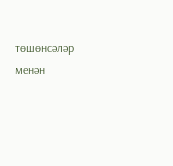төшөнсәләр менән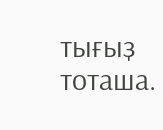тығыҙ тоташа.